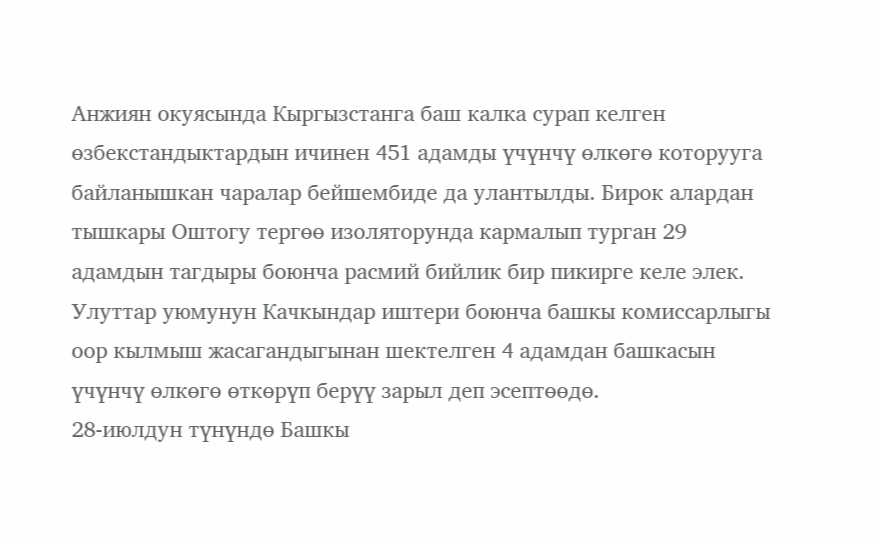Анжиян окуясында Кыргызстанга баш калка сурап келген өзбекстандыктардын ичинен 451 адамды үчүнчү өлкөгө которууга байланышкан чаралар бейшембиде да улантылды. Бирок алардан тышкары Оштогу тергөө изоляторунда кармалып турган 29 адамдын тагдыры боюнча расмий бийлик бир пикирге келе элек. Улуттар уюмунун Качкындар иштери боюнча башкы комиссарлыгы оор кылмыш жасагандыгынан шектелген 4 адамдан башкасын үчүнчү өлкөгө өткөрүп берүү зарыл деп эсептөөдө.
28-июлдун түнүндө Башкы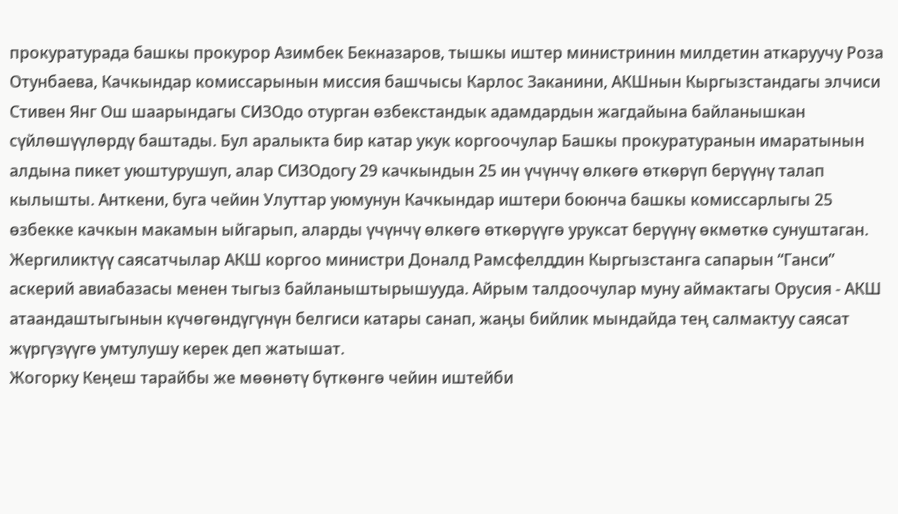прокуратурада башкы прокурор Азимбек Бекназаров, тышкы иштер министринин милдетин аткаруучу Роза Отунбаева, Качкындар комиссарынын миссия башчысы Карлос Заканини, АКШнын Кыргызстандагы элчиси Стивен Янг Ош шаарындагы СИЗОдо отурган өзбекстандык адамдардын жагдайына байланышкан сүйлөшүүлөрдү баштады. Бул аралыкта бир катар укук коргоочулар Башкы прокуратуранын имаратынын алдына пикет уюштурушуп, алар СИЗОдогу 29 качкындын 25 ин үчүнчү өлкөгө өткөрүп берүүнү талап кылышты. Анткени, буга чейин Улуттар уюмунун Качкындар иштери боюнча башкы комиссарлыгы 25 өзбекке качкын макамын ыйгарып, аларды үчүнчү өлкөгө өткөрүүгө уруксат берүүнү өкмөткө сунуштаган.
Жергиликтүү саясатчылар АКШ коргоо министри Доналд Рамсфелддин Кыргызстанга сапарын “Ганси” аскерий авиабазасы менен тыгыз байланыштырышууда. Айрым талдоочулар муну аймактагы Орусия - АКШ атаандаштыгынын күчөгөндүгүнүн белгиси катары санап, жаңы бийлик мындайда тең салмактуу саясат жүргүзүүгө умтулушу керек деп жатышат.
Жогорку Кеңеш тарайбы же мөөнөтү бүткөнгө чейин иштейби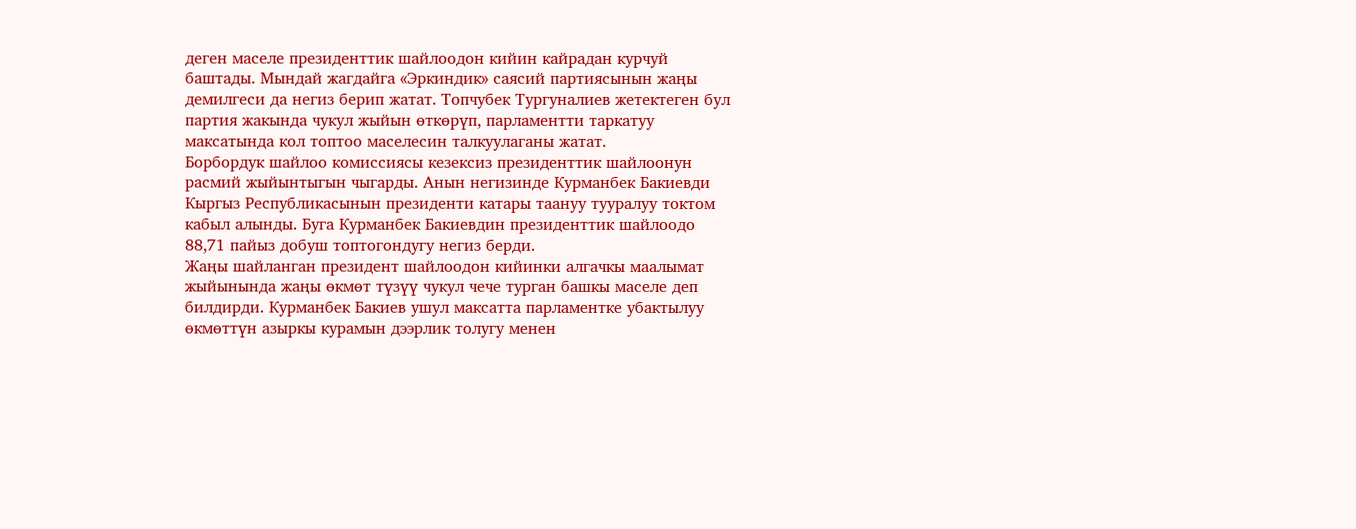деген маселе президенттик шайлоодон кийин кайрадан курчуй баштады. Мындай жагдайга «Эркиндик» саясий партиясынын жаңы демилгеси да негиз берип жатат. Топчубек Тургуналиев жетектеген бул партия жакында чукул жыйын өткөрүп, парламентти таркатуу максатында кол топтоо маселесин талкуулаганы жатат.
Борбордук шайлоо комиссиясы кезексиз президенттик шайлоонун расмий жыйынтыгын чыгарды. Анын негизинде Курманбек Бакиевди Кыргыз Республикасынын президенти катары таануу тууралуу токтом кабыл алынды. Буга Курманбек Бакиевдин президенттик шайлоодо 88,71 пайыз добуш топтогондугу негиз берди.
Жаңы шайланган президент шайлоодон кийинки алгачкы маалымат жыйынында жаңы өкмөт түзүү чукул чече турган башкы маселе деп билдирди. Курманбек Бакиев ушул максатта парламентке убактылуу өкмөттүн азыркы курамын дээрлик толугу менен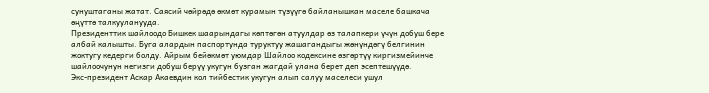сунуштаганы жатат. Саясий чөйрөдө өкмөт курамын түзүүгө байланышкан маселе башкача өңүттө талкууланууда.
Президенттик шайлоодо Бишкек шаарындагы көптөгөн атуулдар өз талапкери үчүн добуш бере албай калышты. Буга алардын паспортунда туруктуу жашагандыгы жөнүндөгү белгинин жоктугу кедерги болду. Айрым бейөкмөт уюмдар Шайлоо кодексине өзгөртүү киргизмейинче шайлоочунун негизги добуш берүү укугун бузган жагдай улана берет деп эсептешүүдө.
Экс-президент Аскар Акаевдин кол тийбестик укугун алып салуу маселеси ушул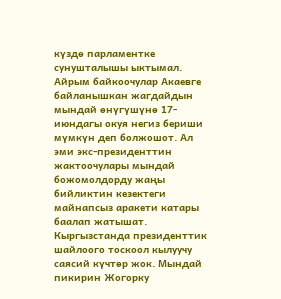күздө парламентке сунушталышы ыктымал. Айрым байкоочулар Акаевге байланышкан жагдайдын мындай өнүгүшүнө 17-июндагы окуя негиз бериши мүмкүн деп болжошот. Ал эми экс-президенттин жактоочулары мындай божомолдорду жаңы бийликтин кезектеги майнапсыз аракети катары баалап жатышат.
Кыргызстанда президенттик шайлоого тоскоол кылуучу саясий күчтөр жок. Мындай пикирин Жогорку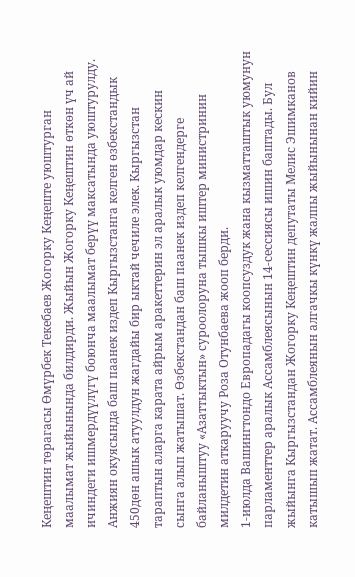Кеңештин төрагасы Өмүрбек Текебаев Жогорку Кеңеште уюштурган маалымат жыйынында билдирди. Жыйын Жогорку Кеңештин өткөн үч ай ичиндеги ишмердүүлүгү боюнча маалымат берүү максатында уюштурулду.
Анжиян окуясында баш паанек издеп Кыргызстанга келген өзбекстандык 450дөн ашык атуулдун жагдайы бир ыктай чечиле элек. Кыргызстан тараптын аларга карата айрым аракеттерин эл аралык уюмдар кескин сынга алып жатышат. Өзбекстандан баш паанек издеп келгендерге байланыштуу «Азаттыктын» суроолоруна тышкы иштер министринин милдетин аткаруучу Роза Отунбаева жооп берди.
1-июлда Вашингтондо Европадагы коопсуздук жана кызматташтык уюмунун парламенттер аралык Ассамблеясынын 14-сессиясы ишин баштады. Бул жыйынга Кыргызстандан Жогорку Кеңештин депутаты Мелис Эшимканов катышып жатат. Ассамблеянын алгачкы күнкү жалпы жыйынынан кийин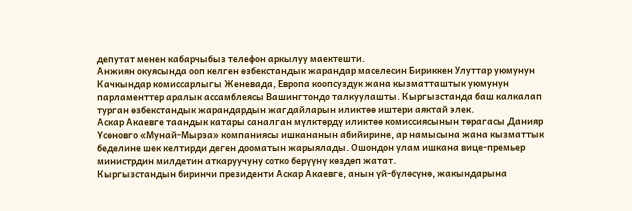депутат менен кабарчыбыз телефон аркылуу маектешти.
Анжиян окуясында ооп келген өзбекстандык жарандар маселесин Бириккен Улуттар уюмунун Качкындар комиссарлыгы Женевада, Европа коопсуздук жана кызматташтык уюмунун парламенттер аралык ассамблеясы Вашингтондо талкуулашты. Кыргызстанда баш калкалап турган өзбекстандык жарандардын жагдайларын иликтөө иштери аяктай элек.
Аскар Акаевге таандык катары саналган мүлктөрдү иликтөө комиссиясынын төрагасы Данияр Үсөновго «Мунай-Мырза» компаниясы ишкананын абийирине, ар намысына жана кызматтык беделине шек келтирди деген дооматын жарыялады. Ошондон улам ишкана вице-премьер министрдин милдетин аткаруучуну сотко берүүнү көздөп жатат.
Кыргызстандын биринчи президенти Аскар Акаевге, анын үй-бүлөсүнө, жакындарына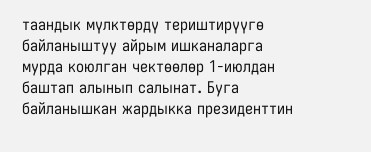таандык мүлктөрдү териштирүүгө байланыштуу айрым ишканаларга мурда коюлган чектөөлөр 1-июлдан баштап алынып салынат. Буга байланышкан жардыкка президенттин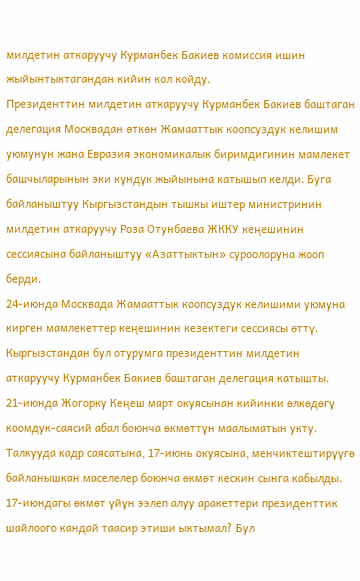милдетин аткаруучу Курманбек Бакиев комиссия ишин жыйынтыктагандан кийин кол койду.
Президенттин милдетин аткаруучу Курманбек Бакиев баштаган делегация Москвадан өткөн Жамааттык коопсуздук келишим уюмунун жана Евразия экономикалык биримдигинин мамлекет башчыларынын эки күндүк жыйынына катышып келди. Буга байланыштуу Кыргызстандын тышкы иштер министринин милдетин аткаруучу Роза Отунбаева ЖККУ кеңешинин сессиясына байланыштуу «Азаттыктын» суроолоруна жооп берди.
24-июнда Москвада Жамааттык коопсуздук келишими уюмуна кирген мамлекеттер кеңешинин кезектеги сессиясы өттү. Кыргызстандан бул отурумга президенттин милдетин аткаруучу Курманбек Бакиев баштаган делегация катышты.
21-июнда Жогорку Кеңеш март окуясынан кийинки өлкөдөгү коомдук-саясий абал боюнча өкмөттүн маалыматын укту. Талкууда кадр саясатына, 17-июнь окуясына, менчиктештирүүгө байланышкан маселелер боюнча өкмөт кескин сынга кабылды.
17-июндагы өкмөт үйүн ээлеп алуу аракеттери президенттик шайлоого кандай таасир этиши ыктымал? Бул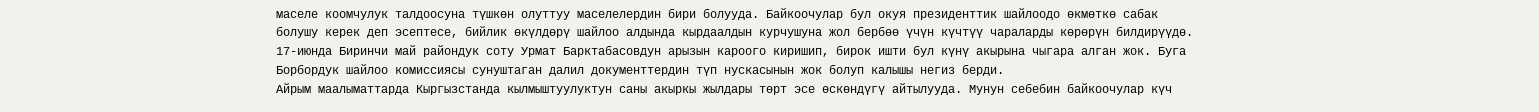маселе коомчулук талдоосуна түшкөн олуттуу маселелердин бири болууда. Байкоочулар бул окуя президенттик шайлоодо өкмөткө сабак болушу керек деп эсептесе, бийлик өкүлдөрү шайлоо алдында кырдаалдын курчушуна жол бербөө үчүн күчтүү чараларды көрөрүн билдирүүдө.
17-июнда Биринчи май райондук соту Урмат Барктабасовдун арызын кароого киришип, бирок ишти бул күнү акырына чыгара алган жок. Буга Борбордук шайлоо комиссиясы сунуштаган далил документтердин түп нускасынын жок болуп калышы негиз берди.
Айрым маалыматтарда Кыргызстанда кылмыштуулуктун саны акыркы жылдары төрт эсе өскөндүгү айтылууда. Мунун себебин байкоочулар күч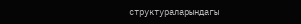структураларындагы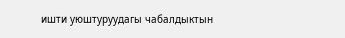ишти уюштуруудагы чабалдыктын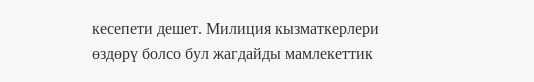кесепети дешет. Милиция кызматкерлери өздөрү болсо бул жагдайды мамлекеттик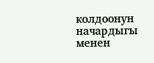колдоонун начардыгы менен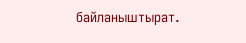байланыштырат.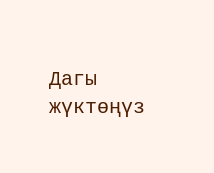Дагы жүктөңүз